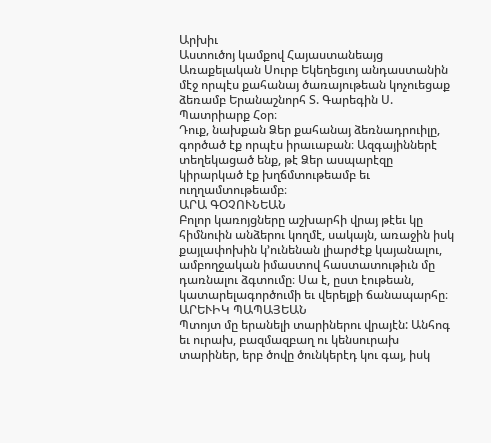Արխիւ
Աստուծոյ կամքով Հայաստանեայց Առաքելական Սուրբ Եկեղեցւոյ անդաստանին մէջ որպէս քահանայ ծառայութեան կոչուեցաք ձեռամբ Երանաշնորհ Տ. Գարեգին Ս. Պատրիարք Հօր։
Դուք, նախքան Ձեր քահանայ ձեռնադրուիլը, գործած էք որպէս իրաւաբան։ Ազգայիններէ տեղեկացած ենք, թէ Ձեր ասպարէզը կիրարկած էք խղճմտութեամբ եւ ուղղամտութեամբ։
ԱՐԱ ԳՕՉՈՒՆԵԱՆ
Բոլոր կառոյցները աշխարհի վրայ թէեւ կը հիմնուին անձերու կողմէ, սակայն, առաջին իսկ քայլափոխին կ՚ունենան լիարժէք կայանալու, ամբողջական իմաստով հաստատութիւն մը դառնալու ձգտումը։ Սա է, ըստ էութեան, կատարելագործումի եւ վերելքի ճանապարհը։
ԱՐԵՒԻԿ ՊԱՊԱՅԵԱՆ
Պտոյտ մը երանելի տարիներու վրայէն: Անհոգ եւ ուրախ, բազմազբաղ ու կենսուրախ տարիներ, երբ ծովը ծունկերէդ կու գայ, իսկ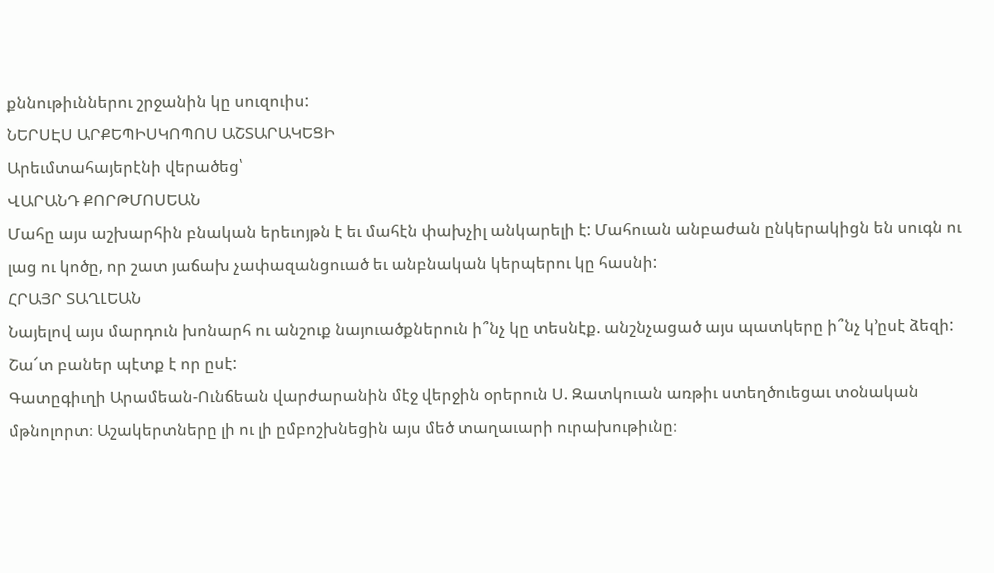քննութիւններու շրջանին կը սուզուիս:
ՆԵՐՍԷՍ ԱՐՔԵՊԻՍԿՈՊՈՍ ԱՇՏԱՐԱԿԵՑԻ
Արեւմտահայերէնի վերածեց՝
ՎԱՐԱՆԴ ՔՈՐԹՄՈՍԵԱՆ
Մահը այս աշխարհին բնական երեւոյթն է եւ մահէն փախչիլ անկարելի է: Մահուան անբաժան ընկերակիցն են սուգն ու լաց ու կոծը, որ շատ յաճախ չափազանցուած եւ անբնական կերպերու կը հասնի:
ՀՐԱՅՐ ՏԱՂԼԵԱՆ
Նայելով այս մարդուն խոնարհ ու անշուք նայուածքներուն ի՞նչ կը տեսնէք. անշնչացած այս պատկերը ի՞նչ կ՚ըսէ ձեզի:
Շա՜տ բաներ պէտք է որ ըսէ:
Գատըգիւղի Արամեան-Ունճեան վարժարանին մէջ վերջին օրերուն Ս. Զատկուան առթիւ ստեղծուեցաւ տօնական մթնոլորտ։ Աշակերտները լի ու լի ըմբոշխնեցին այս մեծ տաղաւարի ուրախութիւնը։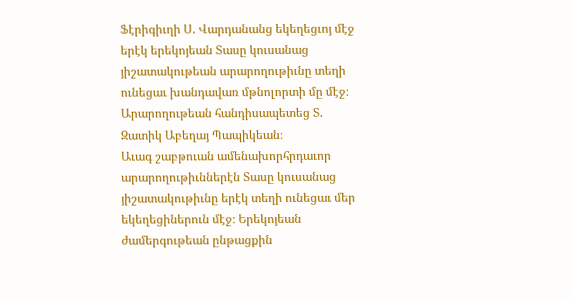Ֆէրիգիւղի Ս. Վարդանանց եկեղեցւոյ մէջ երէկ երեկոյեան Տասը կուսանաց յիշատակութեան արարողութիւնը տեղի ունեցաւ խանդավառ մթնոլորտի մը մէջ։ Արարողութեան հանդիսապետեց Տ. Զատիկ Աբեղայ Պապիկեան։
Աւագ շաբթուան ամենախորհրդաւոր արարողութիւններէն Տասը կուսանաց յիշատակութիւնը երէկ տեղի ունեցաւ մեր եկեղեցիներուն մէջ։ Երեկոյեան ժամերգութեան ընթացքին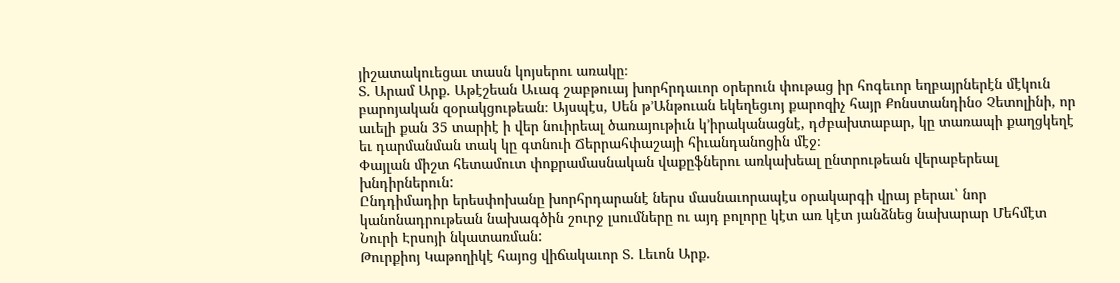յիշատակուեցաւ տասն կոյսերու առակը։
Տ. Արամ Արք. Աթէշեան Աւագ շաբթուայ խորհրդաւոր օրերուն փութաց իր հոգեւոր եղբայրներէն մէկուն բարոյական զօրակցութեան։ Այսպէս, Սեն թ՚Անթուան եկեղեցւոյ քարոզիչ հայր Քոնստանդինօ Չետոլինի, որ աւելի քան 35 տարիէ ի վեր նուիրեալ ծառայութիւն կ՚իրականացնէ, դժբախտաբար, կը տառապի քաղցկեղէ եւ դարմանման տակ կը գտնուի Ճերրահփաշայի հիւանդանոցին մէջ։
Փայլան միշտ հետամուտ փոքրամասնական վաքըֆներու առկախեալ ընտրութեան վերաբերեալ խնդիրներուն:
Ընդդիմադիր երեսփոխանը խորհրդարանէ ներս մասնաւորապէս օրակարգի վրայ բերաւ՝ նոր կանոնադրութեան նախագծին շուրջ լսումները ու այդ բոլորը կէտ առ կէտ յանձնեց նախարար Մեհմէտ Նուրի Էրսոյի նկատառման:
Թուրքիոյ Կաթողիկէ հայոց վիճակաւոր Տ. Լեւոն Արք.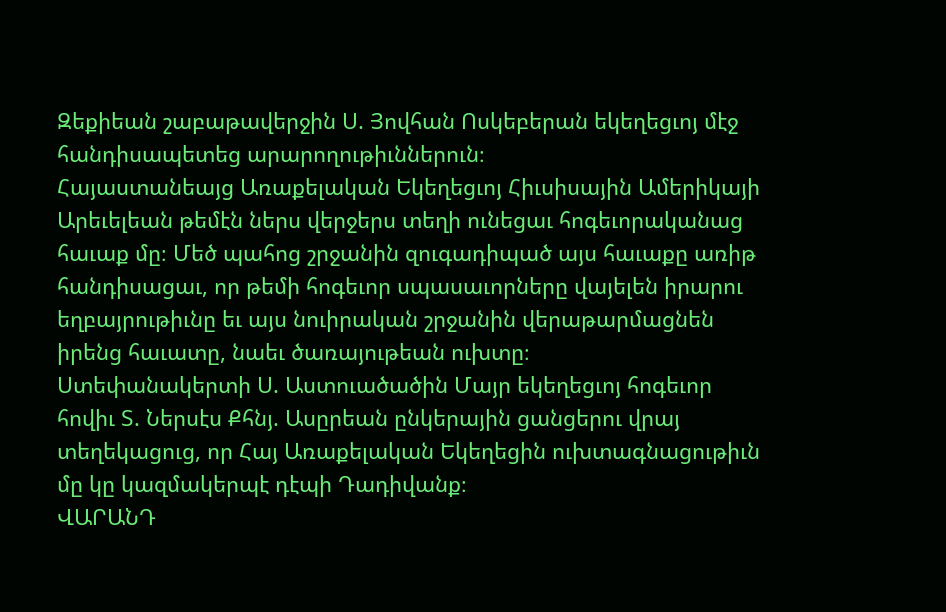Զեքիեան շաբաթավերջին Ս. Յովհան Ոսկեբերան եկեղեցւոյ մէջ հանդիսապետեց արարողութիւններուն։
Հայաստանեայց Առաքելական Եկեղեցւոյ Հիւսիսային Ամերիկայի Արեւելեան թեմէն ներս վերջերս տեղի ունեցաւ հոգեւորականաց հաւաք մը։ Մեծ պահոց շրջանին զուգադիպած այս հաւաքը առիթ հանդիսացաւ, որ թեմի հոգեւոր սպասաւորները վայելեն իրարու եղբայրութիւնը եւ այս նուիրական շրջանին վերաթարմացնեն իրենց հաւատը, նաեւ ծառայութեան ուխտը։
Ստեփանակերտի Ս. Աստուածածին Մայր եկեղեցւոյ հոգեւոր հովիւ Տ. Ներսէս Քհնյ. Ասըրեան ընկերային ցանցերու վրայ տեղեկացուց, որ Հայ Առաքելական Եկեղեցին ուխտագնացութիւն մը կը կազմակերպէ դէպի Դադիվանք։
ՎԱՐԱՆԴ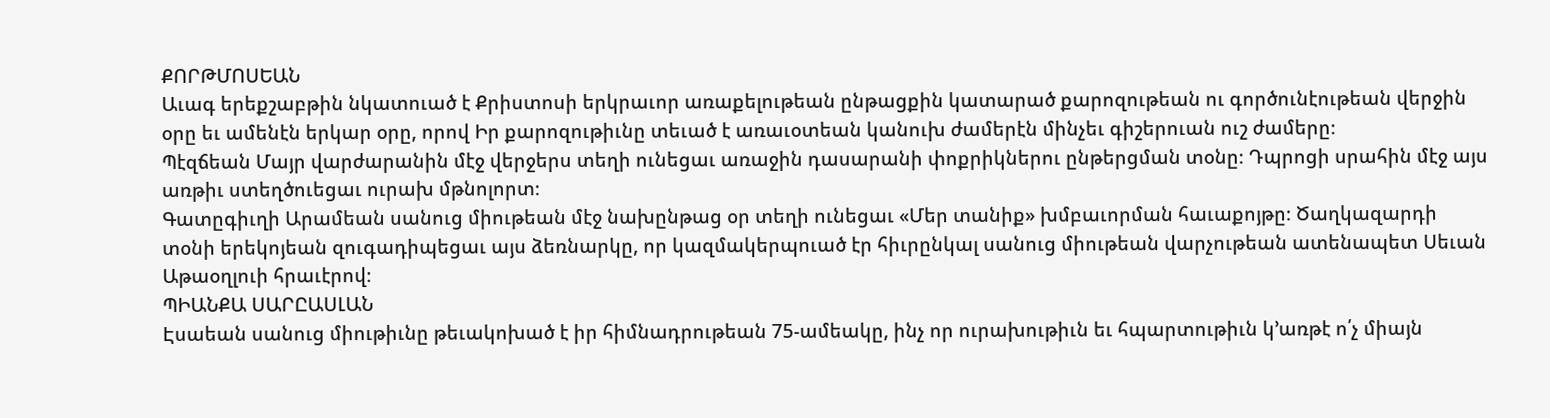ՔՈՐԹՄՈՍԵԱՆ
Աւագ երեքշաբթին նկատուած է Քրիստոսի երկրաւոր առաքելութեան ընթացքին կատարած քարոզութեան ու գործունէութեան վերջին օրը եւ ամենէն երկար օրը, որով Իր քարոզութիւնը տեւած է առաւօտեան կանուխ ժամերէն մինչեւ գիշերուան ուշ ժամերը։
Պէզճեան Մայր վարժարանին մէջ վերջերս տեղի ունեցաւ առաջին դասարանի փոքրիկներու ընթերցման տօնը։ Դպրոցի սրահին մէջ այս առթիւ ստեղծուեցաւ ուրախ մթնոլորտ։
Գատըգիւղի Արամեան սանուց միութեան մէջ նախընթաց օր տեղի ունեցաւ «Մեր տանիք» խմբաւորման հաւաքոյթը։ Ծաղկազարդի տօնի երեկոյեան զուգադիպեցաւ այս ձեռնարկը, որ կազմակերպուած էր հիւրընկալ սանուց միութեան վարչութեան ատենապետ Սեւան Աթաօղլուի հրաւէրով։
ՊԻԱՆՔԱ ՍԱՐԸԱՍԼԱՆ
Էսաեան սանուց միութիւնը թեւակոխած է իր հիմնադրութեան 75-ամեակը, ինչ որ ուրախութիւն եւ հպարտութիւն կ՚առթէ ո՛չ միայն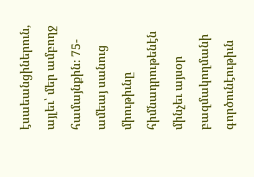էսաեանցիներուն, այլեւ՝ մեր ամբողջ համայնքին։ 75-ամեայ սանուց միութիւնը հիմնադրութենէն մինչեւ այսօր բազմակողմանի գործունէութիւն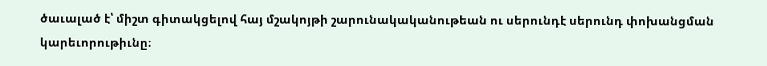ծաւալած է՝ միշտ գիտակցելով հայ մշակոյթի շարունակականութեան ու սերունդէ սերունդ փոխանցման կարեւորութիւնը։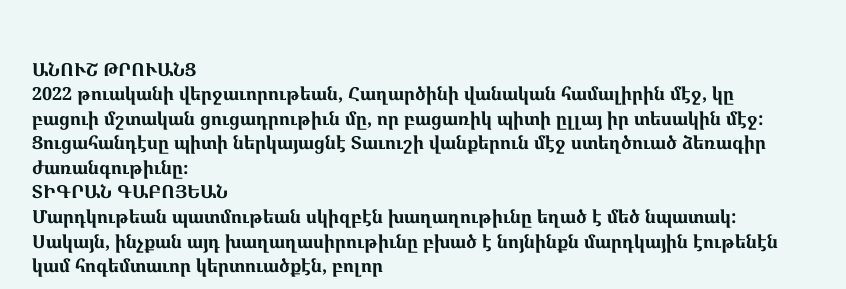ԱՆՈՒՇ ԹՐՈՒԱՆՑ
2022 թուականի վերջաւորութեան, Հաղարծինի վանական համալիրին մէջ, կը բացուի մշտական ցուցադրութիւն մը, որ բացառիկ պիտի ըլլայ իր տեսակին մէջ: Ցուցահանդէսը պիտի ներկայացնէ Տաւուշի վանքերուն մէջ ստեղծուած ձեռագիր ժառանգութիւնը։
ՏԻԳՐԱՆ ԳԱԲՈՅԵԱՆ
Մարդկութեան պատմութեան սկիզբէն խաղաղութիւնը եղած է մեծ նպատակ: Սակայն, ինչքան այդ խաղաղասիրութիւնը բխած է նոյնինքն մարդկային էութենէն կամ հոգեմտաւոր կերտուածքէն, բոլոր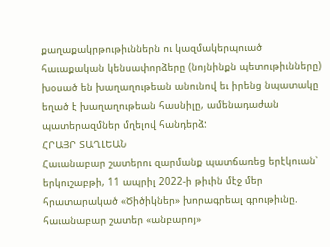քաղաքակրթութիւններն ու կազմակերպուած հաւաքական կենսափորձերը (նոյնինքն պետութիւնները) խօսած են խաղաղութեան անունով եւ իրենց նպատակը եղած է խաղաղութեան հասնիլը, ամենադաժան պատերազմներ մղելով հանդերձ:
ՀՐԱՅՐ ՏԱՂԼԵԱՆ
Հաւանաբար շատերու զարմանք պատճառեց երէկուան՝ երկուշաբթի, 11 ապրիլ 2022-ի թիւին մէջ մեր հրատարակած «Ծիծիկներ» խորագրեալ գրութիւնը. հաւանաբար շատեր «անբարոյ»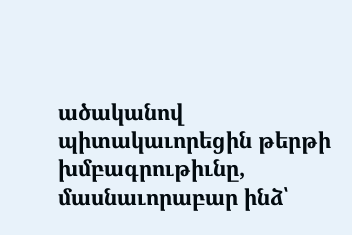ածականով պիտակաւորեցին թերթի խմբագրութիւնը, մասնաւորաբար ինձ՝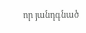որ յանդգնած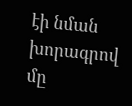էի նման խորագրով մը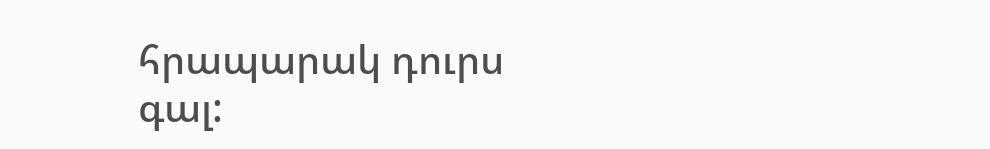հրապարակ դուրս գալ: